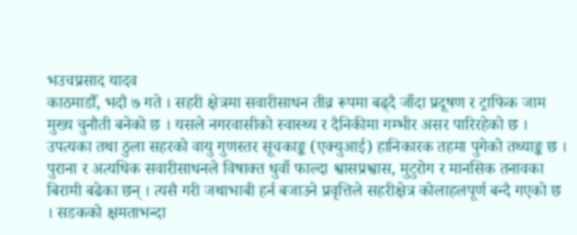भउचप्रसाद यादव
काठमाडौँ, भदौ ७ गते । सहरी क्षेत्रमा सवारीसाधन तीव्र रूपमा बढ्दै जाँदा प्रदूषण र ट्राफिक जाम मुख्य चुनौती बनेको छ । यसले नगरवासीको स्वास्थ्य र दैनिकीमा गम्भीर असर पारिरहेको छ । उपत्यका तथा ठुला सहरको वायु गुणस्तर सूचकाङ्क (एक्युआई) हानिकारक तहमा पुगेको तथ्याङ्क छ ।
पुराना र अत्यधिक सवारीसाधनले विषाक्त धुवाँ फाल्दा श्वासप्रश्वास, मुटुरोग र मानसिक तनावका बिरामी बढेका छन् । त्यसै गरी जथाभाबी हर्न बजाउने प्रवृत्तिले सहरीक्षेत्र कोलाहलपूर्ण बन्दै गएको छ । सडकको क्षमताभन्दा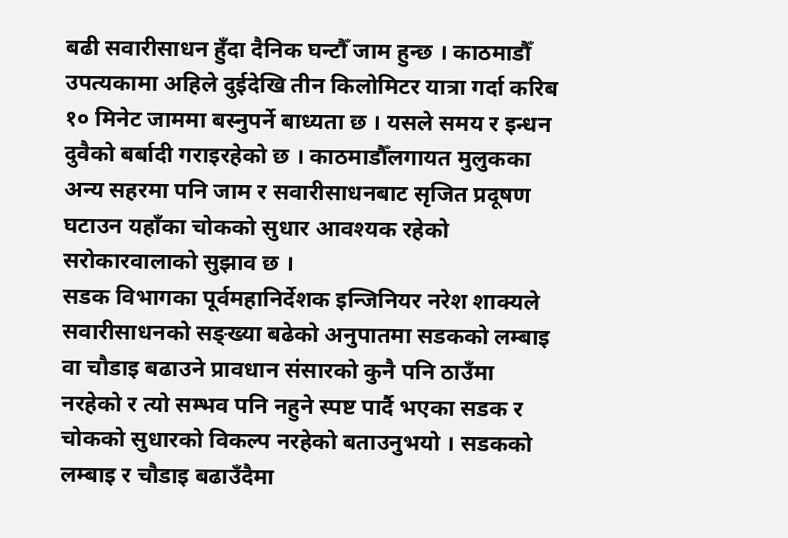बढी सवारीसाधन हुँदा दैनिक घन्टौँ जाम हुन्छ । काठमाडौँ उपत्यकामा अहिले दुईदेखि तीन किलोमिटर यात्रा गर्दा करिब १० मिनेट जाममा बस्नुपर्ने बाध्यता छ । यसले समय र इन्धन दुवैको बर्बादी गराइरहेको छ । काठमाडौँलगायत मुलुकका अन्य सहरमा पनि जाम र सवारीसाधनबाट सृजित प्रदूषण घटाउन यहाँका चोकको सुधार आवश्यक रहेको सरोकारवालाको सुझाव छ ।
सडक विभागका पूर्वमहानिर्देशक इन्जिनियर नरेश शाक्यले सवारीसाधनको सङ्ख्या बढेको अनुपातमा सडकको लम्बाइ वा चौडाइ बढाउने प्रावधान संसारको कुनै पनि ठाउँमा नरहेको र त्यो सम्भव पनि नहुने स्पष्ट पार्दै भएका सडक र चोकको सुधारको विकल्प नरहेको बताउनुभयो । सडकको लम्बाइ र चौडाइ बढाउँदैमा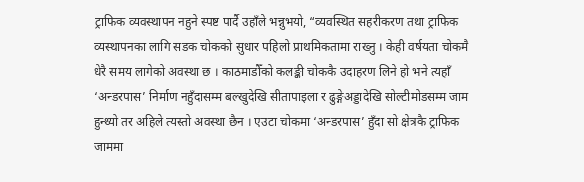ट्राफिक व्यवस्थापन नहुने स्पष्ट पार्दै उहाँले भन्नुभयो, “व्यवस्थित सहरीकरण तथा ट्राफिक व्यस्थापनका लागि सडक चोकको सुधार पहिलो प्राथमिकतामा राख्नु । केही वर्षयता चोकमै धेरै समय लागेको अवस्था छ । काठमाडौँको कलङ्की चोककै उदाहरण लिने हो भने त्यहाँ ‘अन्डरपास’ निर्माण नहुँदासम्म बल्खुदेखि सीतापाइला र ढुङ्गेअड्डादेखि सोल्टीमोडसम्म जाम हुन्थ्यो तर अहिले त्यस्तो अवस्था छैन । एउटा चोकमा ‘अन्डरपास’ हुँदा सो क्षेत्रकै ट्राफिक जाममा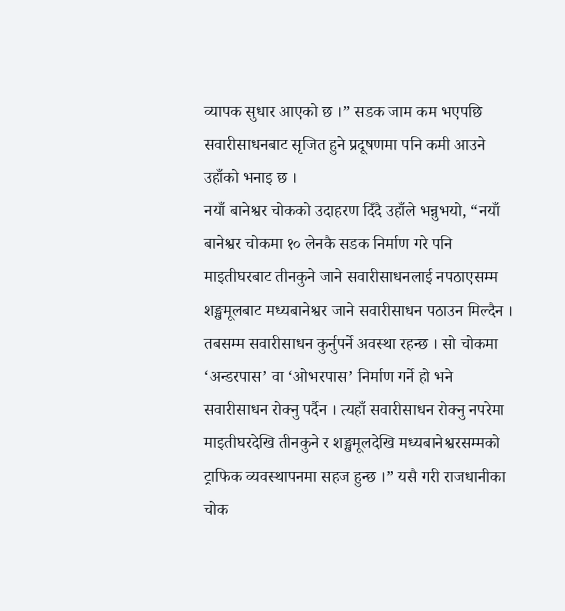व्यापक सुधार आएको छ ।” सडक जाम कम भएपछि सवारीसाधनबाट सृजित हुने प्रदूषणमा पनि कमी आउने उहाँको भनाइ छ ।
नयाँ बानेश्वर चोकको उदाहरण दिँदै उहाँले भन्नुभयो, “नयाँ बानेश्वर चोकमा १० लेनकै सडक निर्माण गरे पनि माइतीघरबाट तीनकुने जाने सवारीसाधनलाई नपठाएसम्म शङ्खमूलबाट मध्यबानेश्वर जाने सवारीसाधन पठाउन मिल्दैन । तबसम्म सवारीसाधन कुर्नुपर्ने अवस्था रहन्छ । सो चोकमा ‘अन्डरपास’ वा ‘ओभरपास’ निर्माण गर्ने हो भने सवारीसाधन रोक्नु पर्दैन । त्यहाँ सवारीसाधन रोक्नु नपरेमा माइतीघरदेखि तीनकुने र शङ्खमूलदेखि मध्यबानेश्वरसम्मको ट्राफिक व्यवस्थापनमा सहज हुन्छ ।” यसै गरी राजधानीका चोक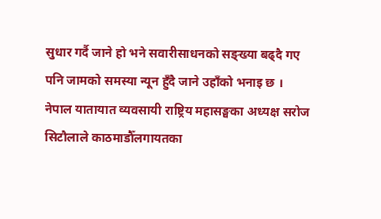सुधार गर्दै जाने हो भने सवारीसाधनको सङ्ख्या बढ्दै गए पनि जामको समस्या न्यून हुँदै जाने उहाँको भनाइ छ ।
नेपाल यातायात व्यवसायी राष्ट्रिय महासङ्घका अध्यक्ष सरोज सिटौलाले काठमाडौँलगायतका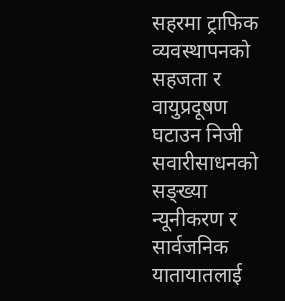सहरमा ट्राफिक व्यवस्थापनको सहजता र वायुप्रदूषण घटाउन निजी सवारीसाधनको सङ्ख्या न्यूनीकरण र सार्वजनिक यातायातलाई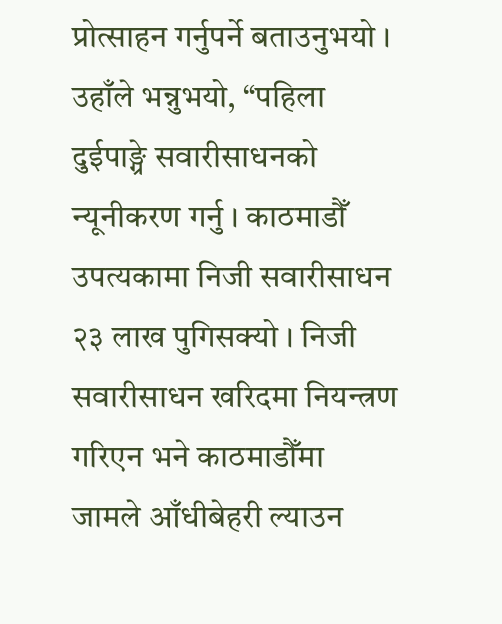प्रोत्साहन गर्नुपर्ने बताउनुभयो । उहाँले भन्नुभयो, “पहिला दुईपाङ्ग्रे सवारीसाधनको न्यूनीकरण गर्नु । काठमाडौँ उपत्यकामा निजी सवारीसाधन २३ लाख पुगिसक्यो । निजी सवारीसाधन खरिदमा नियन्त्रण गरिएन भने काठमाडौँमा जामले आँधीबेहरी ल्याउन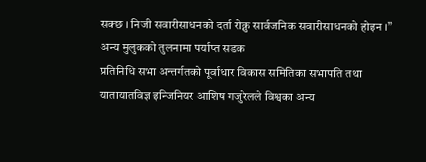सक्छ । निजी सवारीसाधनको दर्ता रोक्नु सार्वजनिक सवारीसाधनको होइन ।”
अन्य मुलुकको तुलनामा पर्याप्त सडक
प्रतिनिधि सभा अन्तर्गतको पूर्वाधार विकास समितिका सभापति तथा यातायातविज्ञ इन्जिनियर आशिष गजुरेलले विश्वका अन्य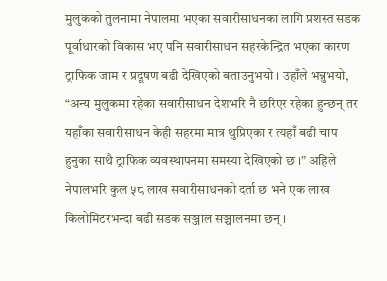मुलुकको तुलनामा नेपालमा भएका सवारीसाधनका लागि प्रशस्त सडक पूर्वाधारको विकास भए पनि सवारीसाधन सहरकेन्द्रित भएका कारण ट्राफिक जाम र प्रदूषण बढी देखिएको बताउनुभयो । उहाँले भन्नुभयो, “अन्य मुलुकमा रहेका सवारीसाधन देशभरि नै छरिएर रहेका हुन्छन् तर यहाँका सवारीसाधन केही सहरमा मात्र थुप्रिएका र त्यहाँ बढी चाप हुनुका साथै ट्राफिक व्यवस्थापनमा समस्या देखिएको छ ।” अहिले नेपालभरि कुल ५८ लाख सवारीसाधनको दर्ता छ भने एक लाख किलोमिटरभन्दा बढी सडक सञ्जाल सञ्चालनमा छन् ।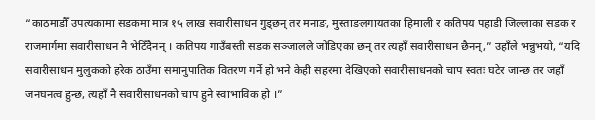“काठमाडौँ उपत्यकामा सडकमा मात्र १५ लाख सवारीसाधन गुड्छन् तर मनाङ, मुस्ताङलगायतका हिमाली र कतिपय पहाडी जिल्लाका सडक र राजमार्गमा सवारीसाधन नै भेटिँदैनन् । कतिपय गाउँबस्ती सडक सञ्जालले जोडिएका छन् तर त्यहाँ सवारीसाधन छैनन्,” उहाँले भन्नुभयो, “यदि सवारीसाधन मुलुकको हरेक ठाउँमा समानुपातिक वितरण गर्ने हो भने केही सहरमा देखिएको सवारीसाधनको चाप स्वतः घटेर जान्छ तर जहाँ जनघनत्व हुन्छ, त्यहाँ नै सवारीसाधनको चाप हुने स्वाभाविक हो ।”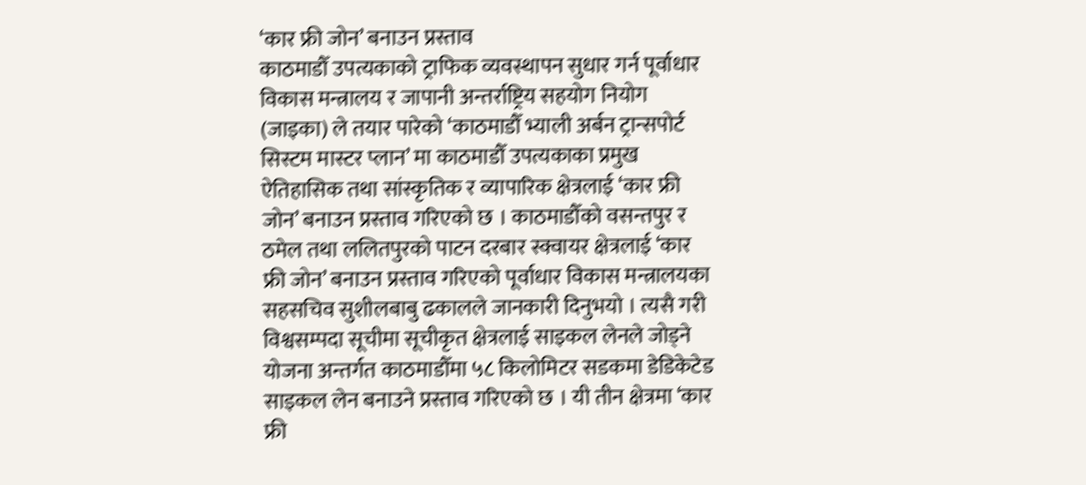‘कार फ्री जोन’ बनाउन प्रस्ताव
काठमाडौँ उपत्यकाको ट्राफिक व्यवस्थापन सुधार गर्न पूर्वाधार विकास मन्त्रालय र जापानी अन्तर्राष्ट्रिय सहयोग नियोग (जाइका) ले तयार पारेको ‘काठमाडौँ भ्याली अर्बन ट्रान्सपोर्ट सिस्टम मास्टर प्लान’ मा काठमाडौँ उपत्यकाका प्रमुख ऐतिहासिक तथा सांस्कृतिक र व्यापारिक क्षेत्रलाई ‘कार फ्री जोन’ बनाउन प्रस्ताव गरिएको छ । काठमाडौँको वसन्तपुर र ठमेल तथा ललितपुरको पाटन दरबार स्क्वायर क्षेत्रलाई ‘कार फ्री जोन’ बनाउन प्रस्ताव गरिएको पूर्वाधार विकास मन्त्रालयका सहसचिव सुशीलबाबु ढकालले जानकारी दिनुभयो । त्यसै गरी विश्वसम्पदा सूचीमा सूचीकृत क्षेत्रलाई साइकल लेनले जोड्ने योजना अन्तर्गत काठमाडौँमा ५८ किलोमिटर सडकमा डेडिकेटेड साइकल लेन बनाउने प्रस्ताव गरिएको छ । यी तीन क्षेत्रमा ‘कार फ्री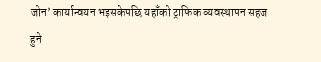जोन’ कार्यान्वयन भइसकेपछि यहाँको ट्राफिक व्यवस्थापन सहज हुने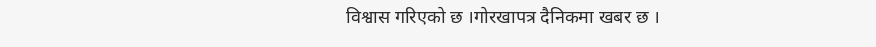विश्वास गरिएको छ ।गोरखापत्र दैनिकमा खबर छ ।